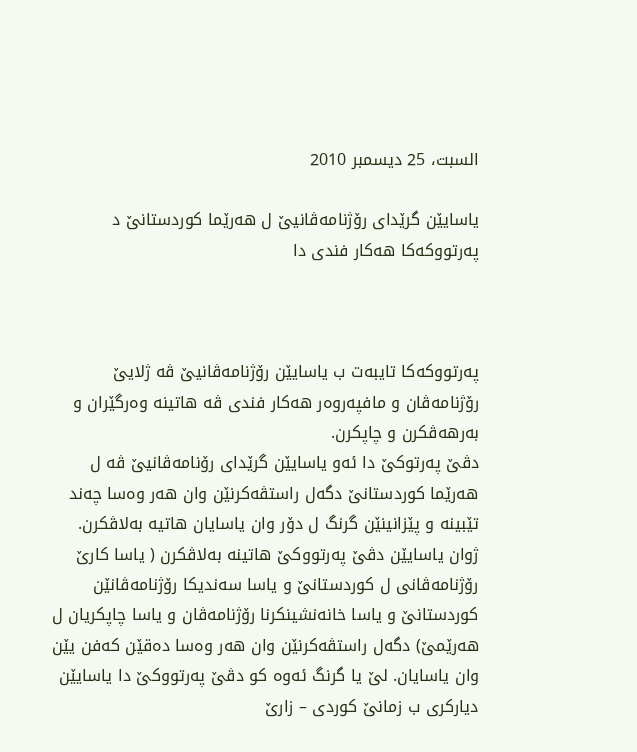السبت، 25 ديسمبر 2010

یاسایێن گرێدای رۆژنامه‌ڤانیێ ل هه‌رێما كوردستانێ د په‌رتووكه‌كا هه‌كار فندی دا



په‌رتووكه‌كا تایبه‌ت ب یاسایێن رۆژنامه‌ڤانیێ ڤه‌ ژلایێ رۆژنامه‌ڤان و مافپه‌روه‌ر هه‌كار فندی ڤه‌ هاتینه‌ وه‌رگێران و به‌رهه‌ڤكرن و چاپكرن.
دڤێ په‌رتوكێ دا ئه‌و یاسایێن گرێدای رۆنامه‌ڤانیێ ڤه‌ ل هه‌رێما كوردستانێ دگه‌ل راستڤه‌كرنێن وان هه‌ر وه‌سا چه‌ند تێبینه‌ و پێزانینێن گرنگ ل دۆر وان یاسایان هاتیه‌ به‌لاڤكرن.
ژوان یاسایێن دڤێ په‌رتووكێ هاتینه‌ به‌لاڤكرن ( یاسا كارێ رۆژنامه‌ڤانى ل كوردستانێ و یاسا سه‌ندیكا رۆژنامه‌ڤانێن كوردستانێ و یاسا خانه‌نشینكرنا رۆژنامه‌ڤان و یاسا چاپكریان ل هه‌رێمێ) دگه‌ل راستڤه‌كرنێن وان هه‌ر وه‌سا ده‌قێن كه‌فن یێن وان یاسایان. لێ یا گرنگ ئه‌وه‌ كو دڤێ په‌رتووكێ دا یاسایێن دیاركرى ب زمانێ كوردى – زارێ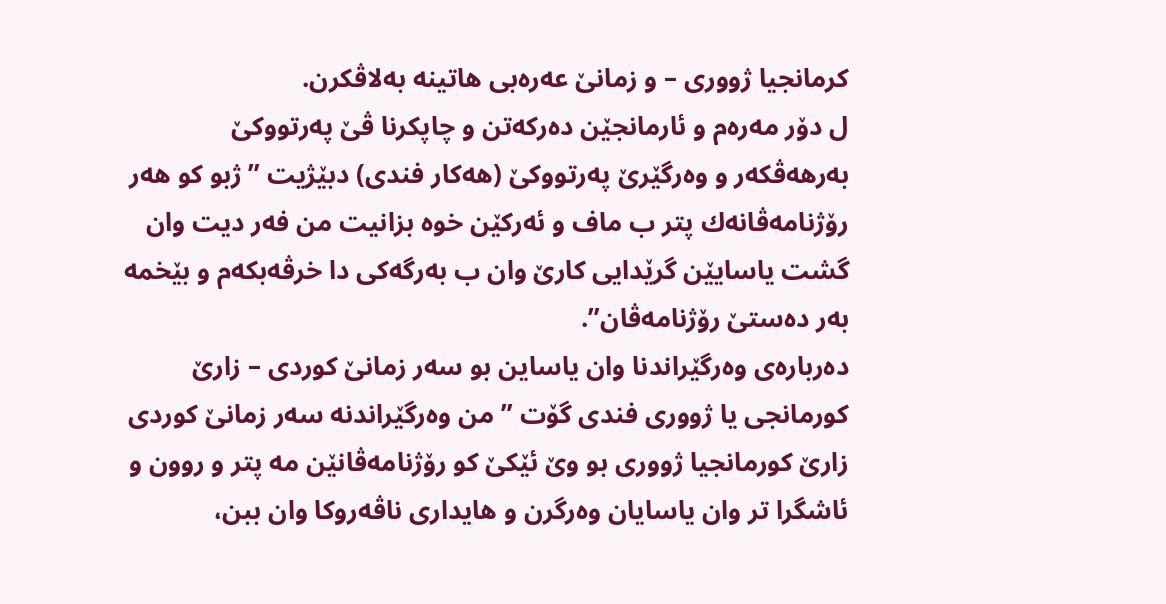كرمانجیا ژوورى – و زمانێ عه‌ره‌بى هاتینه‌ به‌لاڤكرن.
ل دۆر مه‌ره‌م و ئارمانجێن ده‌ركه‌تن و چاپكرنا ڤێ په‌رتووكێ به‌رهه‌ڤكه‌ر و وه‌رگێرێ په‌رتووكێ (هه‌كار فندی) دبێژیت ” ژبو كو هه‌ر رۆژنامه‌ڤانه‌ك پتر ب ماف و ئه‌ركێن خوه‌ بزانیت من فه‌ر دیت وان گشت یاسایێن گرێدایی كارێ وان ب به‌رگه‌كى دا خرڤه‌بكه‌م و بێخمه‌ به‌ر ده‌ستێ رۆژنامه‌ڤان”.
ده‌رباره‌ى وه‌رگێراندنا وان یاساین بو سه‌ر زمانێ كوردى – زارێ كورمانجی یا ژوورى فندی گۆت ” من وه‌رگێراندنه‌ سه‌ر زمانێ كوردى زارێ كورمانجیا ژوورى بو وێ ئێكێ كو رۆژنامه‌ڤانێن مه‌ پتر و روون و ئاشگرا تر وان یاسایان وه‌رگرن و هایدارى ناڤه‌روكا وان ببن،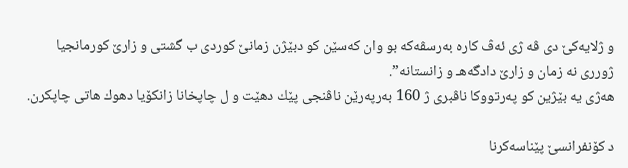و ژلایه‌كێ دی ڤه‌ ژى ئه‌ڤ كاره‌ به‌رسڤه‌كه‌ بو وان كه‌سێن كو دبێژن زمانێ كوردى ب گشتى و زارێ كورمانجیا ژوررى نه‌ زمان و زارێ دادگه‌هـ و زانستانه‌”.
هه‌ژى یه‌ بێژین كو په‌رتووكا ناڤبرى ژ 160 به‌رپه‌رێن ناڤنجى پێك دهێت و ل چاپخانا زانكۆیا دهوك هاتی چاپكرن.

د كۆنفرانسێ پێناسه‌كرنا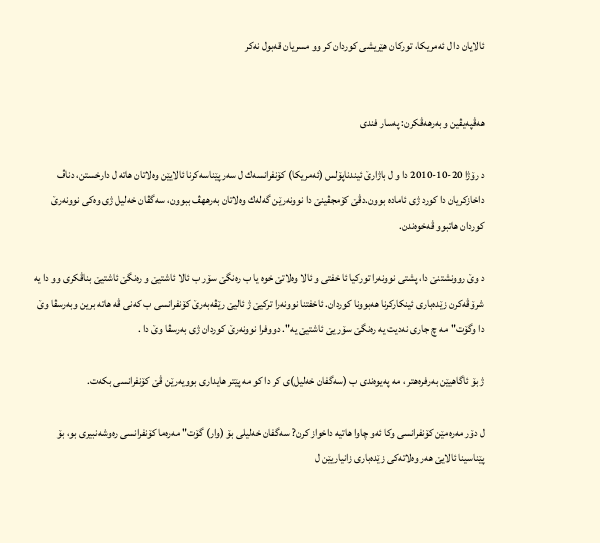ئالایان دا ل ئه‌مریكا، توركان هێریشی كوردان كر وو مسریان قه‌بول نه‌كر


هه‌ڤپه‌یڤین و به‌رهه‌ڤكرن: په‌سار فندی

د رۆژا 20-10-2010 دا و ل باژارێ ئیندناپۆلس (ئه‌مریكا) كۆنفرا‌نسه‌ك ل سه‌ر پێناسه‌كرنا ئالایێن وه‌لاتان هاته‌ ل دارخستن، دناڤ داخازكریان دا كورد ژی ئاماده‌ بوون.دڤێ كۆمجڤینێ دا‌ نوونه‌رێن گه‌له‌ك وه‌لاتان به‌رههڤ ببوون، سه‌گڤان خه‌لیل ژی وه‌كی نوونه‌رێ كوردان هاتبوو ڤه‌خوه‌ندن.

د وێ روونشتنێ‌ دا، پشتی نوونه‌را توركیا ئا خفتی و ئالا وه‌لاتێ خوه‌ یا ب ره‌نگێ سۆر ب ئالا ئاشتیێ و ره‌نگێ ئاشتیێ بناڤكری وو دا یه‌ شرۆڤه‌كرن زێده‌بارى ئینكاركرنا هه‌بوونا كوردان. ئاخفتنا نوونه‌را تركیێ ژ ئالیێ رێڤه‌به‌رێ كۆنفرانسی ب كه‌نى ڤه‌ هاته‌ برین وبه‌رسڤا وێ دا وگۆت"مه‌ چ جاری نه‌دیت یه‌ ره‌نگێ سۆر یێ ئاشتیێ یه". دووفرا نوونه‌رێ كوردان ژی به‌رسڤا وێ دا .

ژ بۆ ئاگاهیێن به‌رفره‌هتر ، مه‌ په‌یوه‌ندی ب (سه‌گفان خه‌لیل)ی كر دا كو مه‌ پێتر هایداری بوویه‌رێن ڤێ كۆنفرانسى بكه‌ت.

ل دۆر مه‌ره‌مێن كۆنفرانسی وكا ئه‌و چاوا هاتیه‌ داخواز كرن? سه‌گفان خه‌لیلی بۆ (وار) گۆت" مه‌ره‌ما كۆنفرانسی ره‌وشه‌نبیری بو، بۆ پێناسینا ئالایێ هه‌ر وه‌لاته‌كی زێده‌باری زانیاریێن ل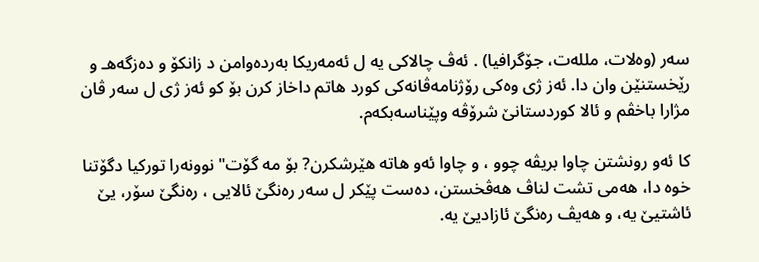سه‌ر (وه‌لات، ملله‌ت، جۆگرافیا) . ئه‌ڤ چالاكی یه‌ ل ئه‌‌مه‌ریكا به‌رده‌وامن د زانكۆ و ده‌زگه‌هـ و رێخستنێن وان دا. ئه‌‌ز ژی وه‌كی رۆژنامه‌ڤانه‌كی كورد هاتم داخاز كرن بۆ كو ئه‌ز ژی ل سه‌ر ڤان مژارا باخڤم و ئالا كوردستانێ شرۆڤه‌ وپێناسه‌بكه‌م.

كا ئه‌و رونشتن چاوا بریڤه‌ چوو ، و چاوا ئه‌و هاته‌ هێرشكرن? بۆ مه‌ گۆت" نوونه‌را توركیا دگۆتنا خوه‌ دا‌، هه‌مى تشت لناڤ هه‌ڤخستن، ده‌ست پێكر ل سه‌ر ره‌نگێ ئالایی ، ره‌نگێ سۆر، یێ ئاشتیێ یه‌، و هه‌یڤ ره‌نگێ ئازادیێ یه‌.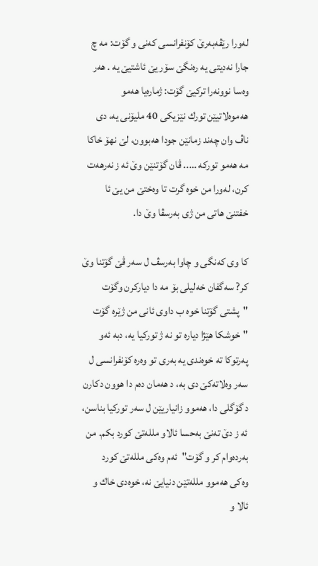له‌ورا رێڤه‌به‌رێ كۆنفرا‌نسی كه‌نی و گۆت: مه‌ چ جارا نه‌دیتى یه‌ ره‌نگێ سۆر یێ ئاشتیێ یه‌ . هه‌ر وه‌سا نوونه‌را تركیێ گۆت: ژماره‌یا هه‌مو هه‌موه‌لاتیێن تورك نێزیكی 40 ملیۆنی یه‌، دی ناڤ وان چه‌ند زمانێن جودا هه‌بوون، لێ نهۆ خاكا مه‌ هه‌مو توركه ….. ڤان گۆتنێن وێ ئه ز نه‌رهه‌ت كرن، له‌ورا من خوه‌ گرت تا وه‌ختێ من یێ ئا خفتنێ هاتی من ژی به‌رسڤا وێ دا.

كا وی كه‌نگی و چاوا به‌رسڤ ل سه‌ر ڤێ گۆتنا وێ كر? سه‌گفان خه‌لیلی بۆ مه‌ دا دیاركرن وگۆت "پشتی گۆتنا خوه‌ ب داوی ئانی من ژێره‌ گۆت "خوشكا هێژا دیاره‌ تو نه‌ ژ توركیا یه‌، دبه‌ ئه‌و په‌رتوكا ته‌ خوه‌ندی یه‌ به‌ری تو وه‌ره‌ كۆنفرا‌نسی ل سه‌ر وه‌لاته‌كێ دی به‌، د هه‌مان ده‌م دا هوون دكارن د گۆگلى دا‌، هه‌موو زانیاریێن ل سه‌ر توركیا بناسن، ئه ز دێ ته‌نێ به‌حسا ئالاو ملله‌تێ كورد بكم. من به‌رده‌وام كر و گۆت"ئه‌م وه‌كی ملله‌تێ كورد وه‌كی هه‌موو ملله‌تێن دنیایێ نه‌، خوه‌دی خاك و ئالا و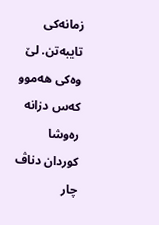زمانه‌كی تایبه‌تن. لێ وه‌كی هه‌موو كه‌س دزانه‌ ره‌وشا كوردان ‌دناڤ چار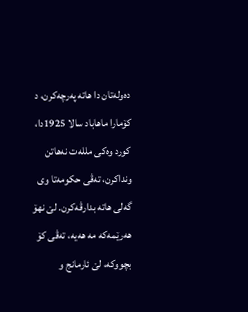ده‌وله‌تان دا هاته‌ په‌رچه‌كرن، د كۆمارا ماهاباد سالا 1925دا، كورد وه‌كی ملله‌‌ت نه‌هاتن ونداكرن، ته‌ڤی حكومه‌تا وی گه‌لی هاته‌ بدارڤه‌كرن. لێ نهۆ هه‌رێمه‌كه‌ مه‌ هه‌یه‌، ته‌ڤی كۆ بچووكه‌، لێ ئارمانج و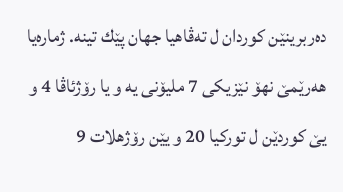ده‌ربرینێن كوردان ل ته‌ڤاهیا جهان پێك تینه‌. ژماره‌یا هه‌رێمێ نهۆ نێزیكی 7 ملیۆنی یه‌ و یا رۆژئاڤا 4 و یێ كوردێن ل توركیا 20 و یێن رۆژهلات 9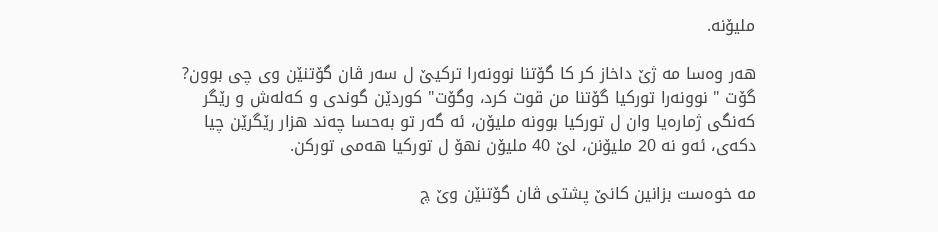ملیۆنه.

هه‌ر وه‌سا مه‌ ژێ داخاز كر كا گۆتنا نوونه‌را تركیێ‌ ل سه‌ر ڤان گۆتنێن وی چی بوون? گۆت " نوونه‌را توركیا گۆتنا من قوت كرد، وگۆت" كوردێن گوندی و كه‌له‌ش و رێگر كه‌نگی ژماره‌یا وان ل توركیا بوونه‌ ملیۆن، ئه گه‌ر تو به‌حسا چه‌ند هزار رێگرێن چیا دكه‌ى‌، ئه‌و نه‌ 20 ملیۆنن، لێ 40 ملیۆن نهۆ ل توركیا هه‌مى توركن.

مه‌ خوه‌ست بزانین كانێ پشتی ڤان گۆتنێن وێ چ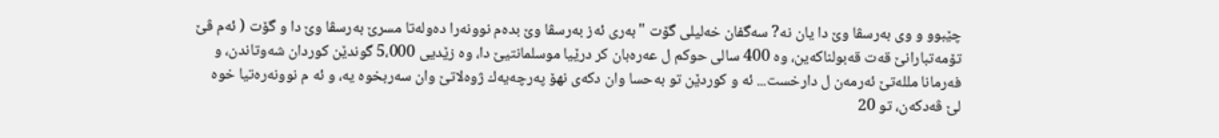چێبوو و وی به‌رسڤا وێ دا یان نه‌? سه‌گفان خه‌لیلی گۆت "به‌رى ئه‌ز به‌رسڤا وێ بده‌م نوونه‌را ده‌وله‌تا مسرێ به‌رسڤا وێ دا و گۆت ( ئه‌م ڤێ تۆمه‌تبارانێ قه‌ت قه‌بولناكه‌ین، وه‌ 400 سالی حوكم ل عه‌‌ره‌بان كر درێیا موسلمانتیێ دا‌، وه‌ زێدیی 5،000 گوندێن كوردان شه‌وتاندن، و فه‌رمانا ملله‌تێ ئه‌‌رمه‌ن ل دارخست... ئه و كوردێن تو به‌حسا وان دكه‌ى نهۆ په‌رچه‌یه‌ك ژوه‌لاتێ وان سه‌ربخوه‌ یه‌، و ئه م نوونه‌ره‌تیا خوه‌ لێ ڤه‌دكه‌ن، تو 20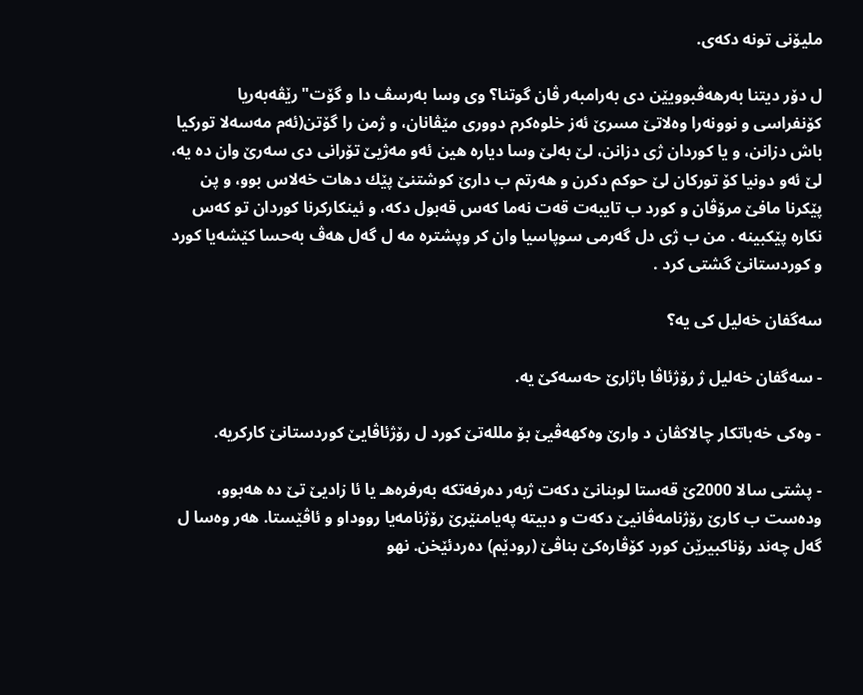ملیۆنی تونه‌ دكه‌ى‌.

ل دۆر دیتنا به‌رهه‌ڤبوویێن دى به‌رامبه‌ر ڤان گوتنا؟ وى وسا به‌رسڤ دا و گۆت" رێڤه‌به‌ریا كۆنفراسى و نوونه‌را وه‌لاتێ مسرێ ئه‌ز خلوه‌كرم دووری مێڤانان، و ژمن را‌ گۆتن(ئه‌م مه‌سه‌لا توركیا باش دزانن، و یا كوردان ژی دزانن، لێ به‌لێ وسا دیاره‌ هین ئه‌و مه‌ژیێ تۆرانی دی سه‌رێ وان ده‌ یه‌، لێ ئه‌و دونیا كۆ توركان لێ حوكم دكرن و هه‌رتم ب دارێ‌ كوشتنێ پێك دهات خه‌لاس بوو، و پن پێكرنا مافێ مرۆڤان و كورد ب تایبه‌ت قه‌ت نه‌ما كه‌س قه‌بول دكه‌، و ئینكاركرنا كوردان تو كه‌س نكاره‌ پێكبینه‌‌ . من ب ژى دل گه‌رمی سوپاسیا وان كر وپشتره‌ مه‌ ل گه‌ل هه‌ڤ به‌حسا كێشه‌یا كورد و كوردستانێ گشتی كرد .

سه‌گفان خه‌لیل كی یه‌؟

- سه‌گفان خه‌لیل ژ رۆژئاڤا باژارێ حه‌سه‌كێ یه‌.

- وه‌كی خه‌باتكار چالاكڤان د وارێ وه‌كهه‌ڤیێ بۆ ملله‌تێ كورد ل رۆژئاڤایێ كوردستانێ كاركریه‌.

- پشتی سالا 2000ێ قه‌ستا لوبنانێ دكه‌ت ژبه‌ر ده‌رفه‌تكه‌ به‌رفره‌هـ یا ئا زادیێ تێ ده‌ هه‌بوو، وده‌ست ب كارێ رۆژنامه‌ڤانیێ دكه‌ت و دبیته‌ په‌یامنێرێ رۆژنامه‌یا رووداو و ئاڤێستا. هه‌ر وه‌سا ل گه‌ل چه‌ند رۆناكبیرێن كورد كۆڤاره‌كێ بناڤێ (رودێم) ده‌ردئێخن. نهو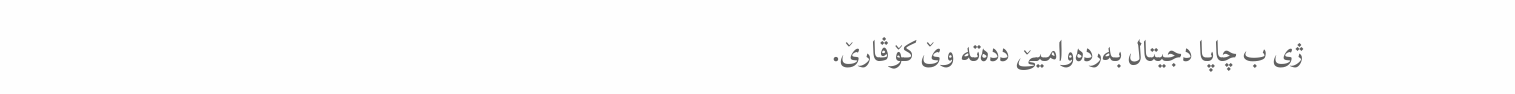ژى ب چاپا دجیتال به‌رده‌وامیێ دده‌ته‌ وێ كۆڤارێ.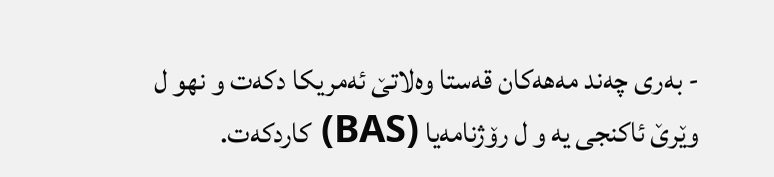- به‌رى چه‌ند مه‌هه‌كان قه‌ستا وه‌لاتێ ئه‌مریكا دكه‌ت و نهو ل وێرێ ئاكنجی یه‌ و ل رۆژنامه‌یا (BAS) كاردكه‌ت.